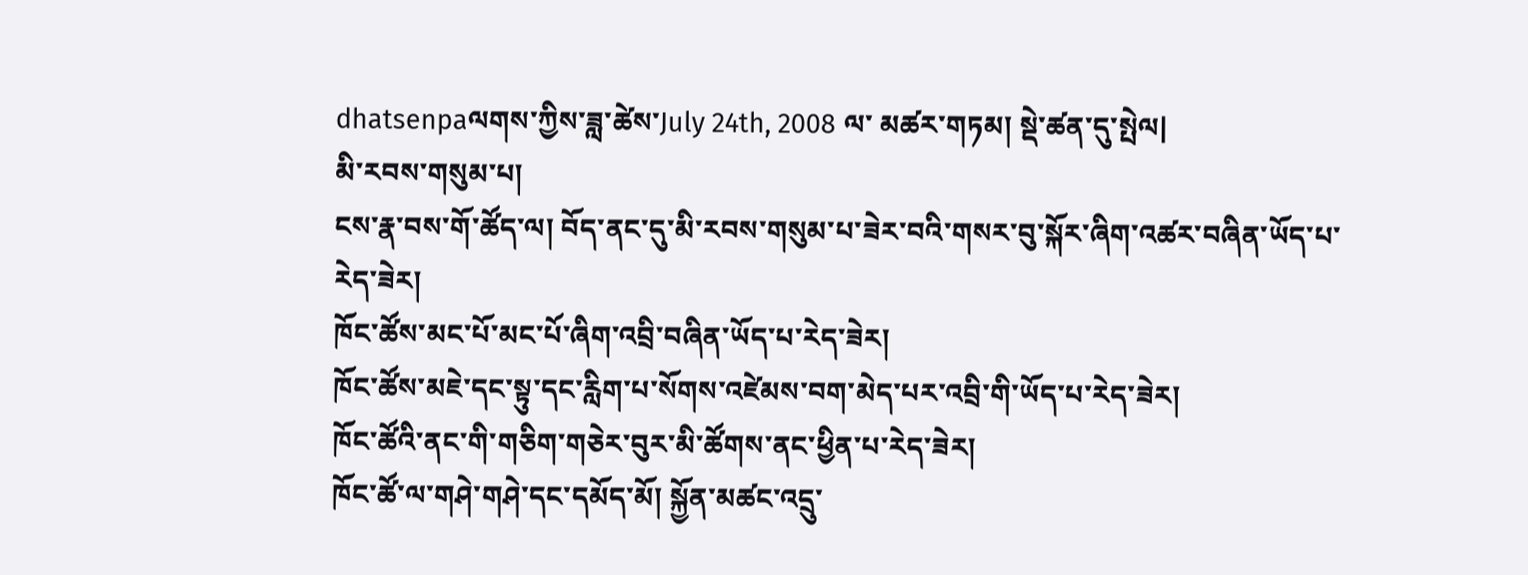dhatsenpaལགས་ཀྱིས་ཟླ་ཚེས་July 24th, 2008 ལ་ མཚར་གཏམ། སྡེ་ཚན་དུ་སྤེལ|
མི་རབས་གསུམ་པ།
ངས་རྣ་བས་གོ་ཚོད་ལ། བོད་ནང་དུ་མི་རབས་གསུམ་པ་ཟེར་བའི་གསར་བུ་སྐོར་ཞིག་འཚར་བཞིན་ཡོད་པ་རེད་ཟེར།
ཁོང་ཚོས་མང་པོ་མང་པོ་ཞིག་འབྲི་བཞིན་ཡོད་པ་རེད་ཟེར།
ཁོང་ཚོས་མཇེ་དང་སྟུ་དང་རླིག་པ་སོགས་འཛེམས་བག་མེད་པར་འབྲི་གི་ཡོད་པ་རེད་ཟེར།
ཁོང་ཚོའི་ནང་གི་གཅིག་གཅེར་བུར་མི་ཚོགས་ནང་ཕྱིན་པ་རེད་ཟེར།
ཁོང་ཚོ་ལ་གཤེ་གཤེ་དང་དམོད་མོ། སྐྱོན་མཚང་འདྲུ་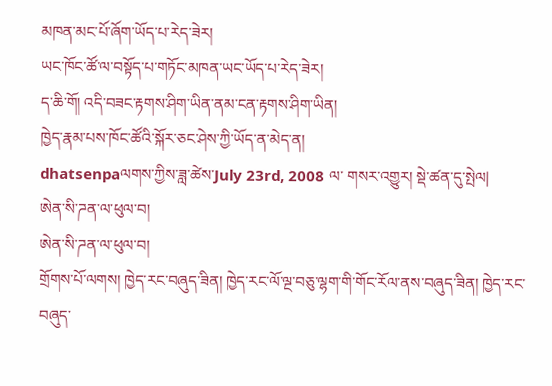མཁན་མང་པོ་ཞོག་ཡོད་པ་རེད་ཟེར།
ཡང་ཁོང་ཚོ་ལ་བསྟོད་པ་གཏོང་མཁན་ཡང་ཡོད་པ་རེད་ཟེར།
ད་ཆི་གོ། འདི་བཟང་རྟགས་ཤིག་ཡིན་ནམ་ངན་རྟགས་ཤིག་ཡིན།
ཁྱེད་རྣམ་པས་ཁོང་ཚོའི་སྐོར་ཅང་ཤེས་ཀྱི་ཡོད་ན་མེད་ན།
dhatsenpaལགས་ཀྱིས་ཟླ་ཚེས་July 23rd, 2008 ལ་ གསར་འགྱུར། སྡེ་ཚན་དུ་སྤེལ|
ཨེན་སི་ཌན་ལ་ཕུལ་བ།
ཨེན་སི་ཌན་ལ་ཕུལ་བ།
གྲོགས་པོ་ལགས། ཁྱེད་རང་བཞུད་ཟིན། ཁྱེད་རང་ལོ་ལྔ་བཅུ་ལྷག་གི་གོང་རོལ་ནས་བཞུད་ཟིན། ཁྱེད་རང་བཞུད་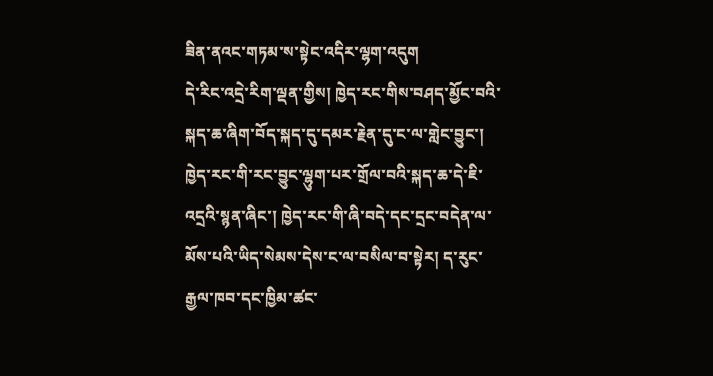ཟིན་ནའང་གཏམ་ས་སྟེང་འདིར་ལྷག་འདུག
དེ་རིང་འདྲེ་རིག་ལྡན་གྱིས། ཁྱེད་རང་གིས་བཤད་མྱོང་བའི་སྐད་ཆ་ཞིག་བོད་སྐད་དུ་དམར་རྗེན་དུ་ང་ལ་གླེང་བྱུང་། ཁྱེད་རང་གི་རང་བྱུང་ལྷུག་པར་གྲོལ་བའི་སྐད་ཆ་དེ་ཇི་འདྲའི་སྙན་ཞིང་། ཁྱེད་རང་གི་ཞི་བདེ་དང་དྲང་བདེན་ལ་མོས་པའི་ཡིད་སེམས་དེས་ང་ལ་བསིལ་བ་སྟེར། ད་རུང་རྒྱལ་ཁབ་དང་ཁྱིམ་ཚང་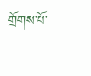གྲོགས་པོ་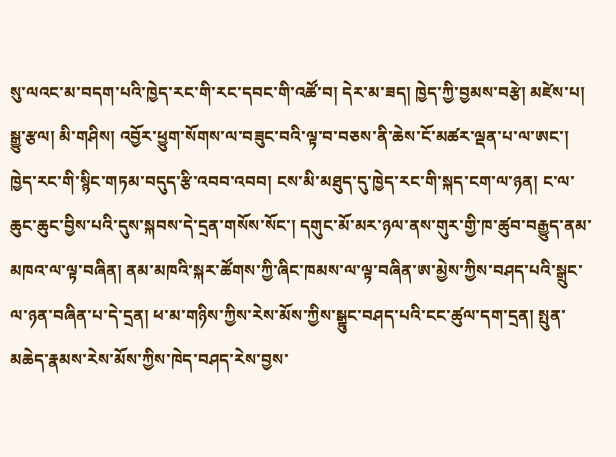སུ་ལའང་མ་བདག་པའི་ཁྱེད་རང་གི་རང་དབང་གི་འཚོ་བ། དེར་མ་ཟད། ཁྱེད་ཀྱི་བྱམས་བརྩེ། མཛེས་པ། སྒྱུ་རྩལ། མི་གཤིས། འབྱོར་ཕྱུག་སོགས་ལ་བཟུང་བའི་ལྟ་བ་བཅས་ནི་ཆེས་ངོ་མཚར་ལྡན་པ་ལ་ཨང་།
ཁྱེད་རང་གི་སྙིང་གཏམ་བདུད་རྩི་འབབ་འབབ། ངས་མི་མཐུད་དུ་ཁྱེད་རང་གི་སྐད་ངག་ལ་ཉན། ང་ལ་ཆུང་ཆུང་བྱིས་པའི་དུས་སྐབས་དེ་དྲན་གསོས་སོང་། དགུང་མོ་མར་ཉལ་ནས་གུར་གྱི་ཁ་ཚུབ་བརྒྱུད་ནམ་མཁའ་ལ་ལྟ་བཞིན། ནམ་མཁའི་སྐར་ཚོགས་ཀྱི་ཞིང་ཁམས་ལ་ལྟ་བཞིན་ཨ་མྱེས་ཀྱིས་བཤད་པའི་སྒྲུང་ལ་ཉན་བཞིན་པ་དེ་དྲན། ཕ་མ་གཉིས་ཀྱིས་རེས་མོས་ཀྱིས་སྒྟུང་བཤད་པའི་ངང་ཚུལ་དག་དྲན། སྤུན་མཆེད་རྣམས་རེས་མོས་ཀྱིས་ཁེད་བཤད་རེས་བྱས་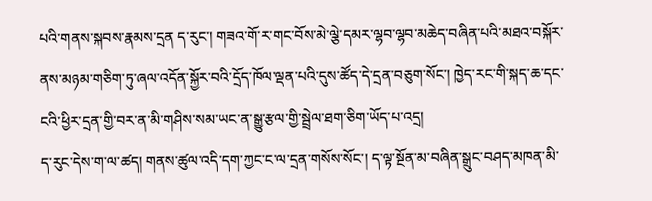པའི་གནས་སྐབས་རྣམས་དྲན ད་རུང་། གཟའ་གོ་ར་གང་བོས་མེ་ལྕེ་དམར་ལྷབ་ལྷབ་མཆེད་བཞིན་པའི་མཐའ་བསྐོར་ནས་མཉམ་གཅིག་ཏུ་ཞལ་འདོན་སྐྱོར་བའི་དྲོད་ཁོལ་ལྡན་པའི་དུས་ཚོད་དེ་དྲན་བཅུག་སོང་། ཁྱེད་རང་གི་སྐད་ཆ་དང་ངའི་ཕྱིར་དྲན་གྱི་བར་ན་མི་གཤིས་སམ་ཡང་ན་སྒྱུ་རྩལ་གྱི་སྦྲེལ་ཐག་ཅིག་ཡོད་པ་འདྲ།
ད་རུང་དེས་ག་ལ་ཚད། གནས་ཚུལ་འདི་དག་ཀྱང་ང་ལ་དྲན་གསོས་སོང་། ད་ལྟ་སྔོན་མ་བཞིན་སྒྲུང་བཤད་མཁན་མི་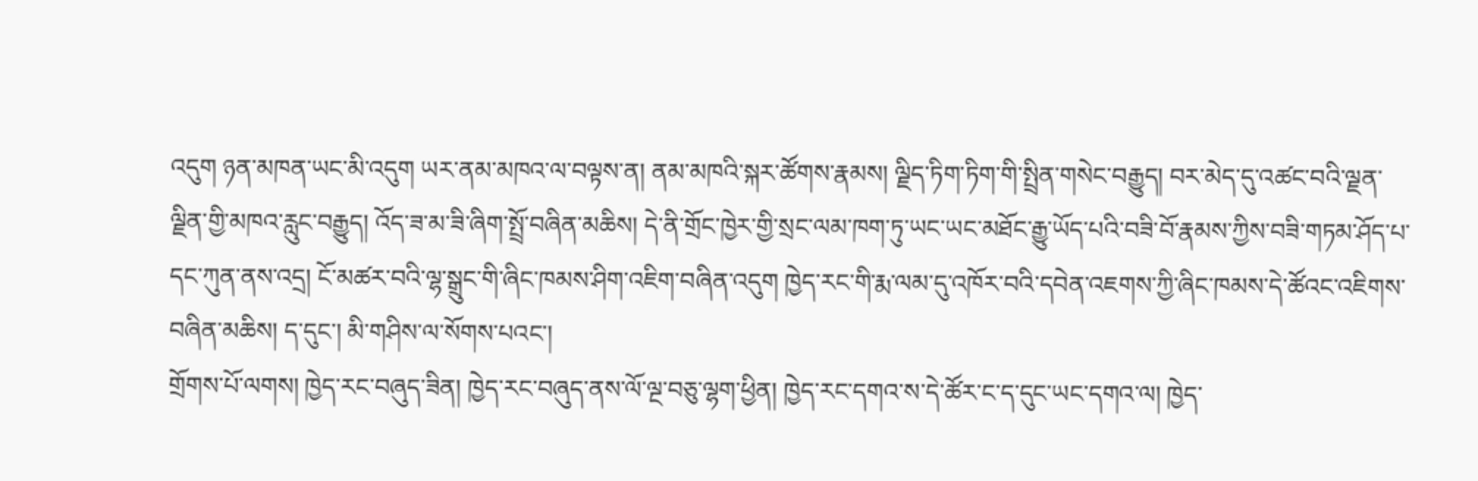འདུག ཉན་མཁན་ཡང་མི་འདུག ཡར་ནམ་མཁའ་ལ་བལྟས་ན། ནམ་མཁའི་སྐར་ཚོགས་རྣམས། ལྗིད་ཏིག་ཏིག་གི་སྤྲིན་གསེང་བརྒྱུད། བར་མེད་དུ་འཚང་བའི་ལྗན་ལྗིན་གྱི་མཁའ་རླུང་བརྒྱུད། འོད་ཟ་མ་ཟི་ཞིག་སྤྲོ་བཞིན་མཆིས། དེ་ནི་གྲོང་ཁྱེར་གྱི་སྲང་ལམ་ཁག་ཏུ་ཡང་ཡང་མཐོང་རྒྱུ་ཡོད་པའི་བཟི་བོ་རྣམས་ཀྱིས་བཟི་གཏམ་ཤོད་པ་དང་ཀུན་ནས་འདྲ། ངོ་མཚར་བའི་ལྷ་སྒྲུང་གི་ཞིང་ཁམས་ཤིག་འཇིག་བཞིན་འདུག ཁྱེད་རང་གི་རྨ་ལམ་དུ་འཁོར་བའི་དབེན་འཇགས་ཀྱི་ཞིང་ཁམས་དེ་ཚོའང་འཇིགས་བཞིན་མཆིས། ད་དུང་། མི་གཤིས་ལ་སོགས་པའང་།
གྲོགས་པོ་ལགས། ཁྱེད་རང་བཞུད་ཟིན། ཁྱེད་རང་བཞུད་ནས་ལོ་ལྔ་བཅུ་ལྷག་ཕྱིན། ཁྱེད་རང་དགའ་ས་དེ་ཚོར་ང་ད་དུང་ཡང་དགའ་ལ། ཁྱེད་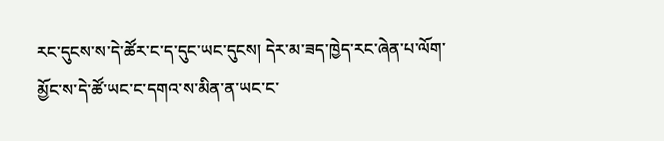རང་དུངས་ས་དེ་ཚོར་ང་ད་དུང་ཡང་དུངས། དེར་མ་ཟད་ཁྱེད་རང་ཞེན་པ་ལོག་མྱོང་ས་དེ་ཚོ་ཡང་ང་དགའ་ས་མིན་ན་ཡང་ང་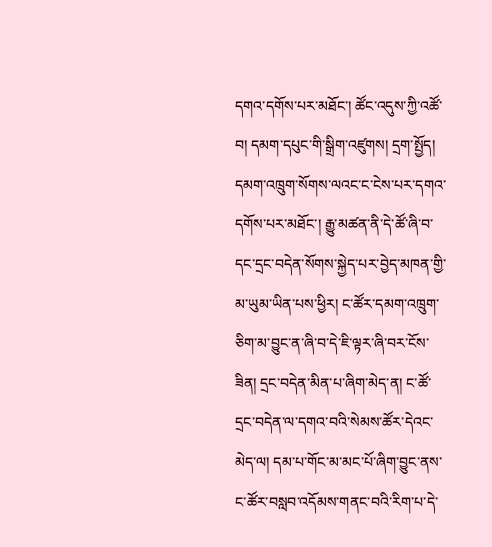དགའ་དགོས་པར་མཐོང་། ཚོང་འདུས་ཀྱི་འཚོ་བ། དམག་དཔུང་གི་སྒྲིག་འཛུགས། དྲག་སྤྱོད། དམག་འཁྲུག་སོགས་ལའང་ང་ངེས་པར་དགའ་དགོས་པར་མཐོང་། རྒྱུ་མཚན་ནི་དེ་ཚོ་ཞི་བ་དང་དྲང་བདེན་སོགས་སྐྱེད་པར་བྱེད་མཁན་གྱི་མ་ཡུམ་ཡིན་པས་ཕྱིར། ང་ཚོར་དམག་འཁྲུག་ཅིག་མ་བྱུང་ན་ཞི་བ་དེ་ཇི་ལྟར་ཞི་བར་ངོས་ཟིན། དྲང་བདེན་མིན་པ་ཞིག་མེད་ན། ང་ཚོ་དྲང་བདེན་ལ་དགའ་བའི་སེམས་ཚོར་དེའང་མེད་ལ། དམ་པ་གོང་མ་མང་པོ་ཞིག་བྱུང་ནས་ང་ཚོར་བསླབ་འདོམས་གནང་བའི་རིག་པ་དེ་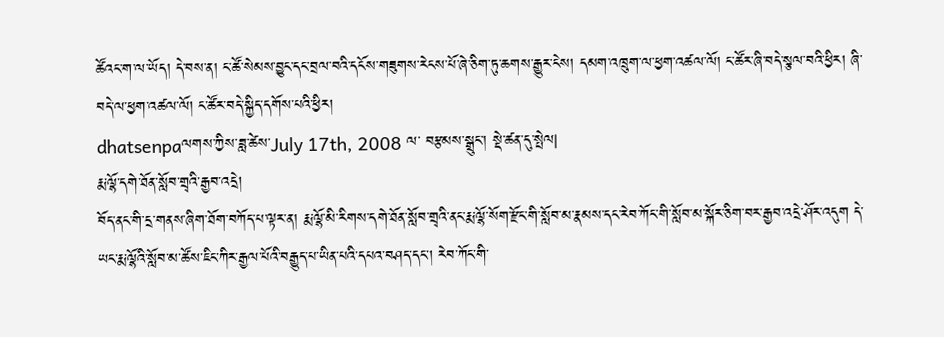ཚོའང་ག་ལ་ཡོད། དེ་བས་ན། ང་ཚོ་སེམས་བྱུང་དང་བྲལ་བའི་དངོས་གཟུགས་རེངས་པོ་ཞེ་ཅིག་ཏུ་ཆགས་རྒྱུར་ངེས། དམག་འཁྲུག་ལ་ཕྱག་འཚལ་ལོ། ང་ཚོར་ཞི་བདེ་སྩལ་བའི་ཕྱིར། ཞི་བདེ་ལ་ཕྱག་འཚལ་ལོ། ང་ཚོར་བདེ་སྐྱིད་དགོས་པའི་ཕྱིར།
dhatsenpaལགས་ཀྱིས་ཟླ་ཚེས་July 17th, 2008 ལ་ བརྩམས་སྒྲུང་། སྡེ་ཚན་དུ་སྤེལ|
རྨ་ལྷོ་དགེ་ཐོན་སློབ་གྲྭའི་རྒྱབ་འདྲེ།
བོད་ནང་གི་དྲ་གནས་ཞིག་ཐོག་བཀོད་པ་ལྟར་ན། རྨ་ལྷོ་མི་རིགས་དགེ་ཐོན་སློབ་གྲྭའི་ནང་རྨ་ལྷོ་སོག་རྫོང་གི་སློབ་མ་རྣམས་དང་རེབ་ཀོང་གི་སློབ་མ་སྐོར་ཅིག་བར་རྒྱབ་འདྲེ་ཤོར་འདུག དེ་ཡང་རྨ་ལྷོའི་སློབ་མ་ཚོས་ཇིང་ཀིར་རྒྱལ་པོའི་བརྒྱུད་པ་ཡིན་པའི་དཔའ་བཤད་དང་། རེབ་ཀོང་གི་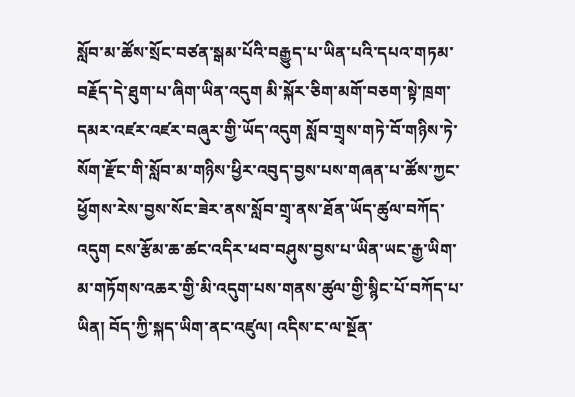སློབ་མ་ཚོས་སྲོང་བཙན་སྒམ་པོའི་བརྒྱུད་པ་ཡིན་པའི་དཔའ་གཏམ་བརྗོད་དེ་ཐུག་པ་ཞིག་ཡིན་འདུག མི་སྐོར་ཅིག་མགོ་བཅག་སྟེ་ཁྲག་དམར་འཛར་འཛར་བཞུར་གྱི་ཡོད་འདུག སློབ་གྲྭས་གཏེ་བོ་གཉིས་ཏེ་སོག་རྫོང་གི་སློབ་མ་གཉིས་ཕྱིར་འབུད་བྱས་པས་གཞན་པ་ཚོས་ཀྱང་ཕྱོགས་རེས་བྱས་སོང་ཟེར་ནས་སློབ་གྲྭ་ནས་ཐོན་ཡོད་ཚུལ་བཀོད་འདུག ངས་རྩོམ་ཆ་ཚང་འདིར་ཕབ་བཤུས་བྱས་པ་ཡིན་ཡང་རྒྱ་ཡིག་མ་གཏོགས་འཆར་གྱི་མི་འདུག་པས་གནས་ཚུལ་གྱི་སྙིང་པོ་བཀོད་པ་ཡིན། བོད་ཀྱི་སྐད་ཡིག་ནང་འཛུལ། འདིས་ང་ལ་སྔོན་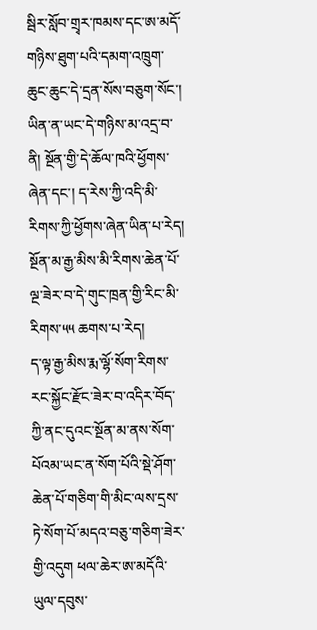སྦིར་སློབ་གྲྭར་ཁམས་དང་ཨ་མདོ་གཉིས་ཐུག་པའི་དམག་འཁྲུག་ཆུང་ཆུང་དེ་དྲན་སོས་བཅུག་སོང་། ཡིན་ན་ཡང་དེ་གཉིས་མ་འདྲ་བ་ནི། སྔོན་གྱི་དེ་ཆོལ་ཁའི་ཕྱོགས་ཞེན་དང་། ད་རེས་ཀྱི་འདི་མི་རིགས་ཀྱི་ཕྱོགས་ཞེན་ཡིན་པ་རེད། སྔོན་མ་རྒྱ་མིས་མི་རིགས་ཆེན་པོ་ལྔ་ཟེར་བ་དེ་གུང་ཁྲན་གྱི་རིང་མི་རིགས་༥༥ ཆགས་པ་རེད།
ད་ལྟ་རྒྱ་མིས་རྨ་ལྷོ་སོག་རིགས་རང་སྐྱོང་རྫོང་ཟེར་བ་འདིར་བོད་ཀྱི་ནང་དུའང་སྔོན་མ་ནས་སོག་པོའམ་ཡང་ན་སོག་པོའི་སྡེ་ཤོག་ཆེན་པོ་གཅིག་གི་མིང་ལས་དྲས་ཏེ་སོག་པོ་མདའ་བཅུ་གཅིག་ཟེར་གྱི་འདུག ཕལ་ཆེར་ཨ་མདོའི་ཡུལ་དབུས་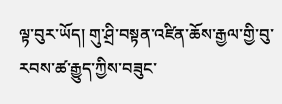ལྟ་བུར་ཡོད། གུ་ཤྲི་བསྟན་འཛིན་ཆོས་རྒྱལ་གྱི་བུ་རབས་ཚ་རྒྱུད་ཀྱིས་བཟུང་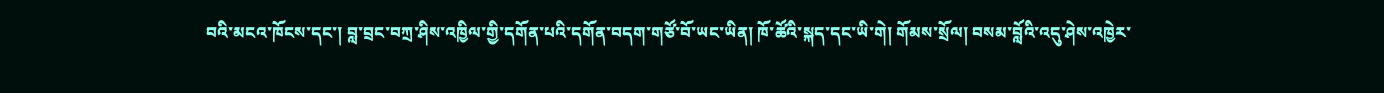བའི་མངའ་ཁོངས་དང་། བླ་བྲང་བཀྲ་ཤིས་འཁྱིལ་གྱི་དགོན་པའི་དགོན་བདག་གཙོ་བོ་ཡང་ཡིན། ཁོ་ཚོའི་སྐད་དང་ཡི་གེ། གོམས་སྲོལ། བསམ་བློའི་འདུ་ཤེས་འཁྱེར་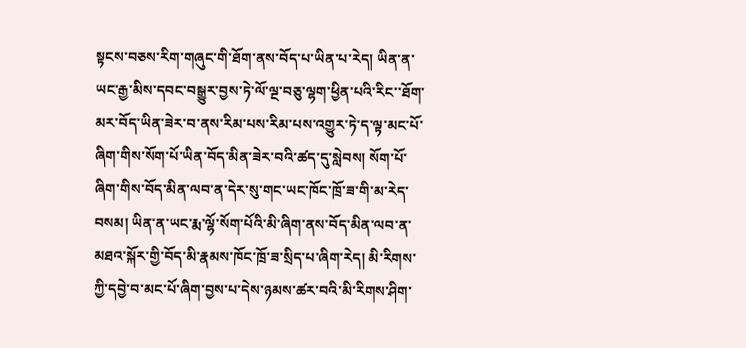སྟངས་བཅས་རིག་གཞུང་གི་ཐོག་ནས་བོད་པ་ཡིན་པ་རེད། ཡིན་ན་ཡང་རྒྱ་མིས་དབང་བསྒྱུར་བྱས་ཏེ་ལོ་ལྔ་བཅུ་ལྷག་ཕྱིན་པའི་རིང་་ཐོག་མར་བོད་ཡིན་ཟེར་བ་ནས་རིམ་པས་རིམ་པས་འགྱུར་ཏེ་ད་ལྟ་མང་པོ་ཞིག་གིས་སོག་པོ་ཡིན་བོད་མིན་ཟེར་བའི་ཚད་དུ་སླེབས། སོག་པོ་ཞིག་གིས་བོད་མིན་ལབ་ན་དེར་སུ་གང་ཡང་ཁོང་ཁྲོ་ཟ་གི་མ་རེད་བསམ། ཡིན་ན་ཡང་རྨ་ལྷོ་སོག་པོའི་མི་ཞིག་ནས་བོད་མིན་ལབ་ན་མཐའ་སྐོར་གྱི་བོད་མི་རྣམས་ཁོང་ཁྲོ་ཟ་སྲིད་པ་ཞིག་རེད། མི་རིགས་ཀྱི་དབྱེ་བ་མང་པོ་ཞིག་བྱས་པ་དེས་ཉམས་ཚར་བའི་མི་རིགས་ཤིག་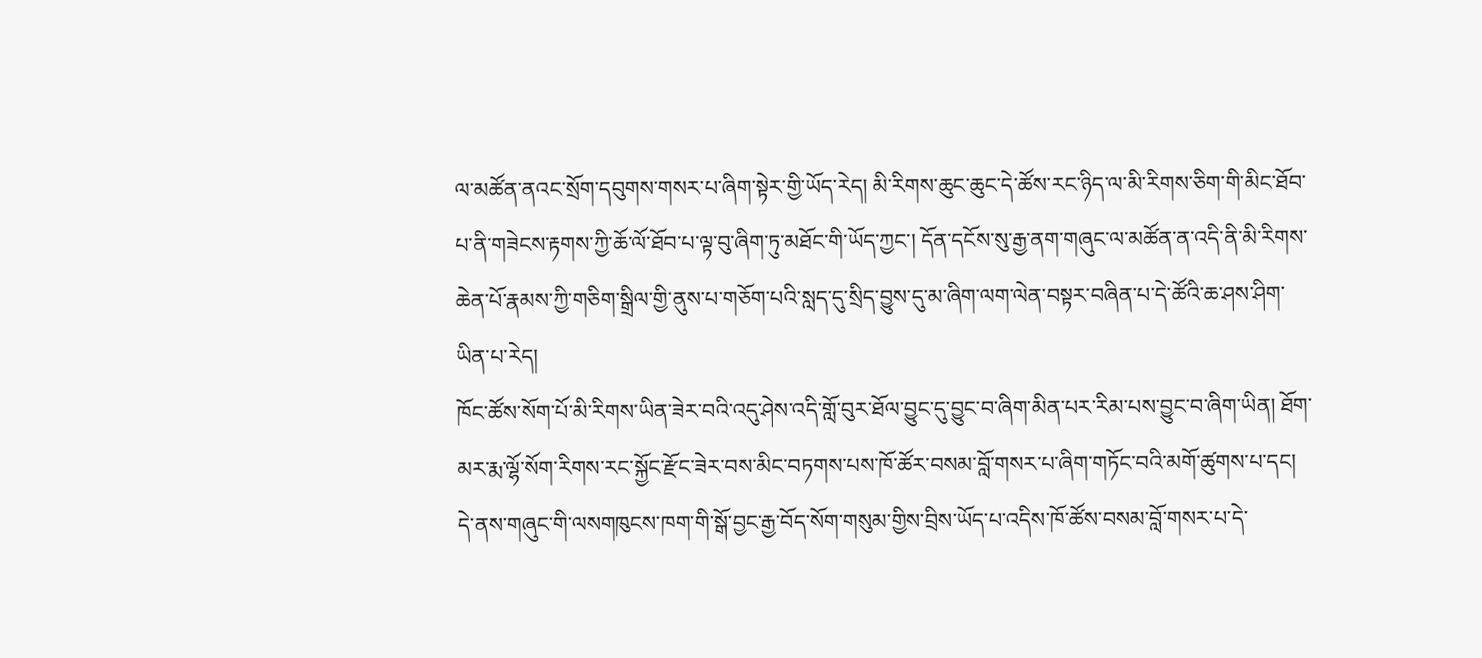ལ་མཚོན་ནའང་སྲོག་དབུགས་གསར་པ་ཞིག་སྟེར་གྱི་ཡོད་རེད། མི་རིགས་ཆུང་ཆུང་དེ་ཚོས་རང་ཉིད་ལ་མི་རིགས་ཅིག་གི་མིང་ཐོབ་པ་ནི་གཟེངས་རྟགས་ཀྱི་ཆོ་ལོ་ཐོབ་པ་ལྟ་བུ་ཞིག་ཏུ་མཐོང་གི་ཡོད་ཀྱང་། དོན་དངོས་སུ་རྒྱ་ནག་གཞུང་ལ་མཚོན་ན་འདི་ནི་མི་རིགས་ཆེན་པོ་རྣམས་ཀྱི་གཅིག་སྒྲིལ་གྱི་ནུས་པ་གཅོག་པའི་སླད་དུ་སྲིད་བྱུས་དུ་མ་ཞིག་ལག་ལེན་བསྟར་བཞིན་པ་དེ་ཚོའི་ཆ་ཤས་ཤིག་ཡིན་པ་རེད།
ཁོང་ཚོས་སོག་པོ་མི་རིགས་ཡིན་ཟེར་བའི་འདུ་ཤེས་འདི་གློ་བུར་ཐོལ་བྱུང་དུ་བྱུང་བ་ཞིག་མིན་པར་རིམ་པས་བྱུང་བ་ཞིག་ཡིན། ཐོག་མར་རྨ་ལྷོ་སོག་རིགས་རང་སྐྱོང་རྫོང་ཟེར་བས་མིང་བཏགས་པས་ཁོ་ཚོར་བསམ་བློ་གསར་པ་ཞིག་གཏོང་བའི་མགོ་ཚུགས་པ་དང། དེ་ནས་གཞུང་གི་ལསགཁུངས་ཁག་གི་སྒོ་བྱང་རྒྱ་བོད་སོག་གསུམ་གྱིས་བྲིས་ཡོད་པ་འདིས་ཁོ་ཚོས་བསམ་བློ་གསར་པ་དེ་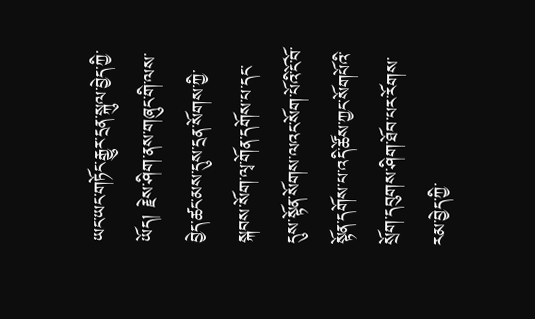ཡང་ཡང་གཏོང་རྒྱུར་དྲན་སྐུལ་བྱེད་ཀྱི་ཡོད། རྗེས་ཤིག་ནས་གཞུང་གི་ལས་བྱེད་ཚང་མས་དུས་དྲན་སོགས་ཀྱི་སྐབས་སོག་ལྭ་གོན་དགོས་པ་དང་དུས་སྟོན་སོགས་ལའང་སོག་པོའི་ངོ་བོ་སྟོན་དགོས་པ་འདི་ཚོས་ཀྱང་སོགཔོའི་སྲོག་དབུགས་ཤིག་ཐོབ་པར་རོགས་རམ་བྱེད་ཀྱི་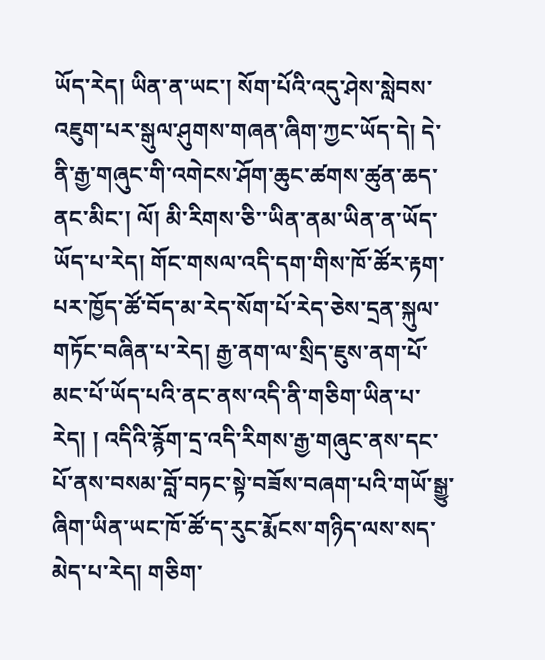ཡོད་རེད། ཡིན་ན་ཡང་། སོག་པོའི་འདུ་ཤེས་སླེབས་འཇུག་པར་སྒུལ་ཤུགས་གཞན་ཞིག་ཀྱང་ཡོད་དེ། དེ་ནི་རྒྱ་གཞུང་གི་འགེངས་ཤོག་ཆུང་ཚགས་ཚུན་ཆད་ནང་མིང་། ལོ། མི་རིགས་ཅི་་ཡིན་ནམ་ཡིན་ན་ཡོད་ཡོད་པ་རེད། གོང་གསལ་འདི་དག་གིས་ཁོ་ཚོར་རྟག་པར་ཁྱོད་ཚོ་བོད་མ་རེད་སོག་པོ་རེད་ཅེས་དྲན་སྐུལ་གཏོང་བཞིན་པ་རེད། རྒྱ་ནག་ལ་སྲིད་ཇུས་ནག་པོ་མང་པོ་ཡོད་པའི་ནང་ནས་འདི་ནི་གཅིག་ཡིན་པ་རེད། ། འདིའི་རྙོག་དྲ་འདི་རིགས་རྒྱ་གཞུང་ནས་དང་པོ་ནས་བསམ་བློ་བཏང་སྟེ་བཟོས་བཞག་པའི་གཡོ་སྒྱུ་ཞིག་ཡིན་ཡང་ཁོ་ཚོ་ད་རུང་རྨོངས་གཉིད་ལས་སད་མེད་པ་རེད། གཅིག་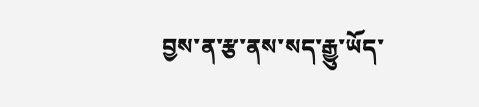བྱས་ན་རྩ་ནས་སད་རྒྱུ་ཡོད་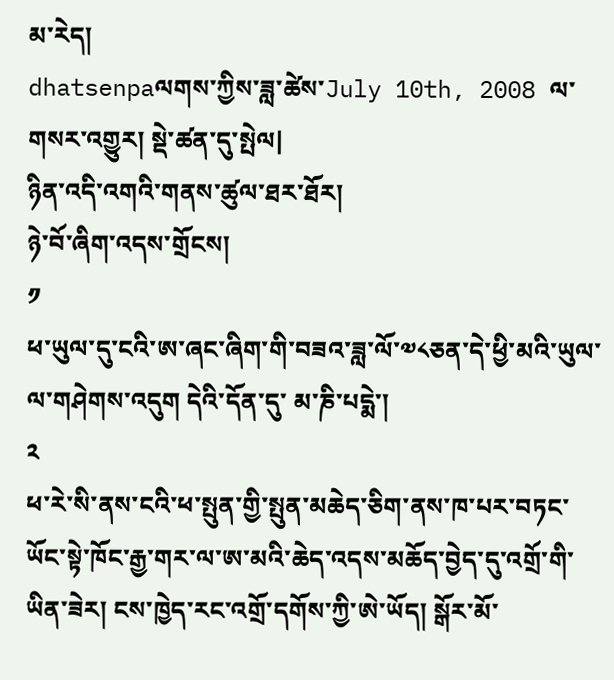མ་རེད།
dhatsenpaལགས་ཀྱིས་ཟླ་ཚེས་July 10th, 2008 ལ་ གསར་འགྱུར། སྡེ་ཚན་དུ་སྤེལ|
ཉིན་འདི་འགའི་གནས་ཚུལ་ཐར་ཐོར།
ཉེ་བོ་ཞིག་འདས་གྲོངས།
༡
ཕ་ཡུལ་དུ་ངའི་ཨ་ཞང་ཞིག་གི་བཟའ་ཟླ་ལོ་༧༨ཅན་དེ་ཕྱི་མའི་ཡུལ་ལ་གཤེགས་འདུག དེའི་དོན་དུ་ མ་ཎི་པདྨེ་།
༢
ཕ་རེ་སི་ནས་ངའི་ཕ་སྤུན་གྱི་སྤུན་མཆེད་ཅིག་ནས་ཁ་པར་བཏང་ཡོང་སྟེ་ཁོང་རྒྱ་གར་ལ་ཨ་མའི་ཆེད་འདས་མཆོད་བྱེད་དུ་འགྲོ་གི་ཡིན་ཟེར། ངས་ཁྱེད་རང་འགྲོ་དགོས་ཀྱི་ཨེ་ཡོད། སྒོར་མོ་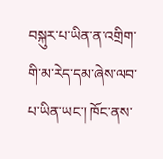བསྐུར་པ་ཡིན་ན་འགྲིག་གི་མ་རེད་དམ་ཞེས་ལབ་པ་ཡིན་ཡང་། ཁོང་ནས་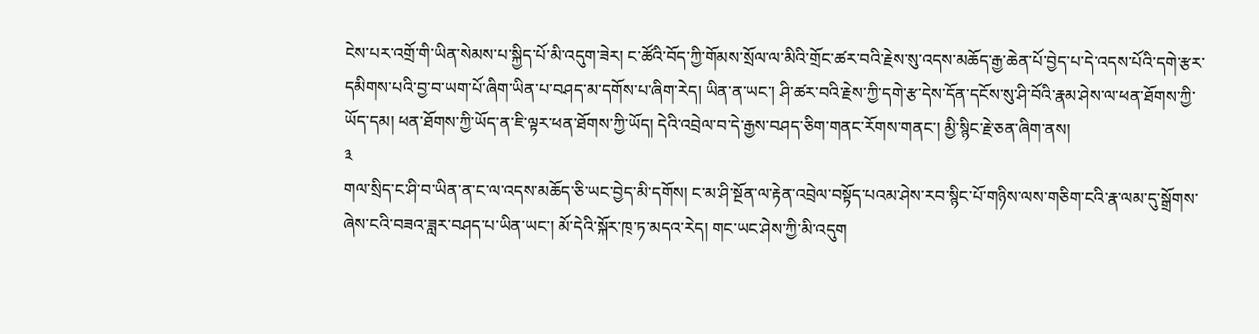ངེས་པར་འགྲོ་གི་ཡིན་སེམས་པ་སྐྱིད་པོ་མི་འདུག་ཟེར། ང་ཚོའི་བོད་ཀྱི་གོམས་སྲོལ་ལ་མིའི་གྲོང་ཚར་བའི་རྗེས་སུ་འདས་མཆོད་རྒྱ་ཆེན་པོ་བྱེད་པ་དེ་འདས་པོའི་དགེ་རྩར་དམིགས་པའི་བྱ་བ་ཡག་པོ་ཞིག་ཡིན་པ་བཤད་མ་དགོས་པ་ཞིག་རེད། ཡིན་ན་ཡང་། ཤི་ཚར་བའི་རྗེས་ཀྱི་དགེ་རྩ་དེས་དོན་དངོས་སུ་ཤི་བོའི་རྣམ་ཤེས་ལ་ཕན་ཐོགས་ཀྱི་ཡོད་དམ། ཕན་ཐོགས་ཀྱི་ཡོད་ན་ཇི་ལྟར་ཕན་ཐོགས་ཀྱི་ཡོད། དེའི་འབྲེལ་བ་དེ་རྒྱས་བཤད་ཅིག་གནང་རོགས་གནང་། མྱི་སྙིང་རྗེ་ཅན་ཞིག་ནས།
༣
གལ་སྲིད་ང་ཤི་བ་ཡིན་ན་ང་ལ་འདས་མཆོད་ཅི་ཡང་བྱེད་མི་དགོས། ང་མ་ཤི་སྔོན་ལ་རྟེན་འབྲེལ་བསྟོད་པའམ་ཤེས་རབ་སྙིང་པོ་གཉིས་ལས་གཅིག་ངའི་རྣ་ལམ་དུ་སྒྲོགས་ཞེས་ངའི་བཟའ་ཟླར་བཤད་པ་ཡིན་ཡང་། མོ་དེའི་སྐོར་ཁ྄་ཏ་མདའ་རེད། གང་ཡང་ཤེས་ཀྱི་མི་འདུག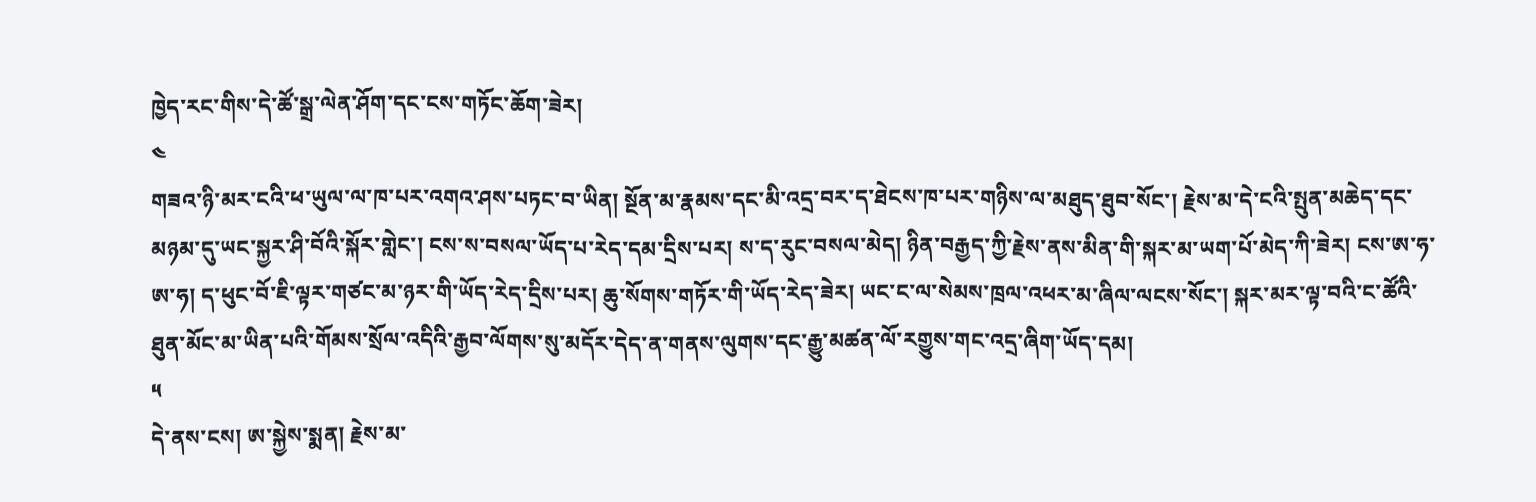ཁྱེད་རང་གིས་དེ་ཚོ་སྒྲ་ལེན་ཤོག་དང་ངས་གཏོང་ཆོག་ཟེར།
༤
གཟའ་ཉི་མར་ངའི་ཕ་ཡུལ་ལ་ཁ་པར་འགའ་ཤས་པཏང་བ་ཡིན། སྔོན་མ་རྣམས་དང་མི་འདྲ་བར་ད་ཐེངས་ཁ་པར་གཉིས་ལ་མཐུད་ཐུབ་སོང་། རྗེས་མ་དེ་ངའི་སྤུན་མཆེད་དང་མཉམ་དུ་ཡང་སྐྱར་ཤི་བོའི་སྐོར་གླེང་། ངས་ས་བསལ་ཡོད་པ་རེད་དམ་དྲིས་པར། ས་ད་རུང་བསལ་མེད། ཉིན་བརྒྱད་ཀྱི་རྗེས་ནས་མིན་གི་སྐར་མ་ཡག་པོ་མེད་ཀི་ཟེར། ངས་ཨ་ཧ་ཨ་ཧ། ད་ཕུང་བོ་ཇི་ལྟར་གཙང་མ་ཉར་གི་ཡོད་རེད་དྲིས་པར། ཆུ་སོགས་གཏོར་གི་ཡོད་རེད་ཟེར། ཡང་ང་ལ་སེམས་ཁྲལ་འཕར་མ་ཞིལ་ལངས་སོང་། སྐར་མར་ལྟ་བའི་ང་ཚོའི་ཐུན་མོང་མ་ཡིན་པའི་གོམས་སྲོལ་འདིའི་རྒྱབ་ལོགས་སུ་མདོར་དེད་ན་གནས་ལུགས་དང་རྒྱུ་མཚན་ལོ་རགྱུས་གང་འདྲ་ཞིག་ཡོད་དམ།
༥
དེ་ནས་ངས། ཨ་སྐྱེས་སྨན། རྗེས་མ་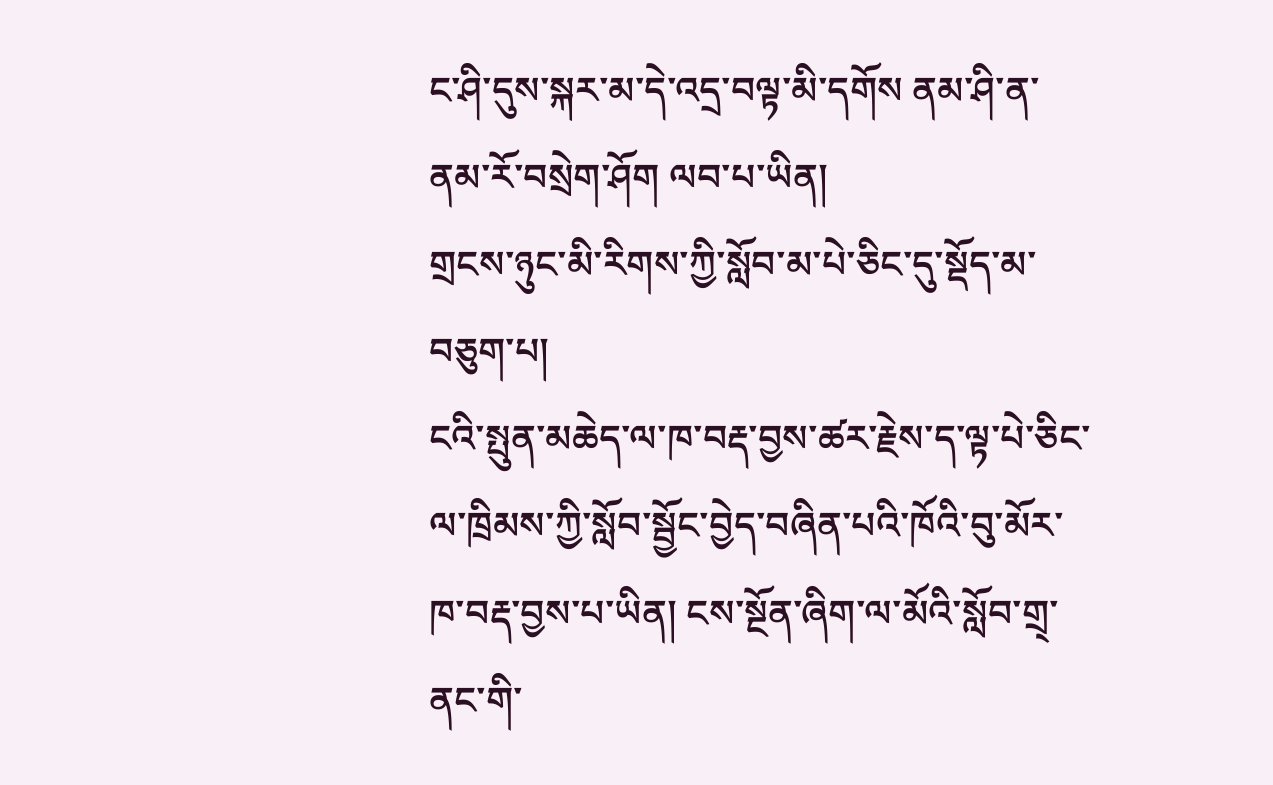ང་ཤི་དུས་སྐར་མ་དེ་འདྲ་བལྟ་མི་དགོས ནམ་ཤི་ན་ནམ་རོ་བསྲེག་ཤོག ལབ་པ་ཡིན།
གྲངས་ཉུང་མི་རིགས་ཀྱི་སློབ་མ་པེ་ཅིང་དུ་སྡོད་མ་བཅུག་པ།
ངའི་སྤུན་མཆེད་ལ་ཁ་བརྡ་བྱས་ཚར་རྗེས་ད་ལྟ་པེ་ཅིང་ལ་ཁྲིམས་ཀྱི་སློབ་སྦྱོང་བྱེད་བཞིན་པའི་ཁོའི་བུ་མོར་ཁ་བརྡ་བྱས་པ་ཡིན། ངས་སྔོན་ཞིག་ལ་མོའི་སློབ་གྲ྄་ནང་གི་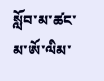སློབ་མ་ཚང་མ་ཨོ་ལིམ་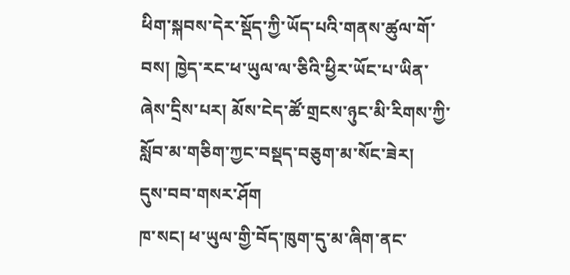ཕིག་སྐབས་དེར་སྡོད་ཀྱི་ཡོད་པའི་གནས་ཚུལ་གོ་བས། ཁྱེད་རང་ཕ་ཡུལ་ལ་ཅིའི་ཕྱིར་ཡོང་པ་ཡིན་ཞེས་དྲིས་པར། མོས་ངེད་ཚོ་གྲངས་ཉུང་མི་རིགས་ཀྱི་སློབ་མ་གཅིག་ཀྱང་བསྡད་བཅུག་མ་སོང་ཟེར།
དུས་བབ་གསར་ཤོག
ཁ་སང། ཕ་ཡུལ་གྱི་བོད་ཁུག་དུ་མ་ཞིག་ནང་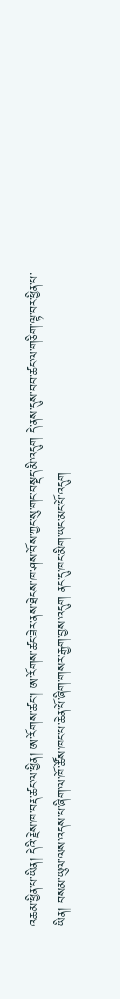འཆམ་ཕྱིན་པ་ཡིན། དེའི་རྗེས་ཁ་བརྡ་ཚང་ལ་ཕྱིན། ཨ་རོགས་ཚང་། ཨ་རོགས་ཚང་ཟེར་ནས་ཐེངས་ཁ་ཤས་བོས་ཀྱང་སུ་གང་བསྡད་མི་འདུག དེ་ནས་དུས་བབ་ཚང་ལ་གཅིག་ལྟ་བར་ཕྱིན་པ་ཡིན། བསམ་ཡུལ་ལས་འདས་པ་ཞིག་ལ་ཁོ་ཚོས་ཁང་པ་ཆེན་པོ་ཞིག་གསར་རྒྱག་བྱས་འདུག ནང་དུ་ཁང་མིག་ཡང་མང་པོ་འདུག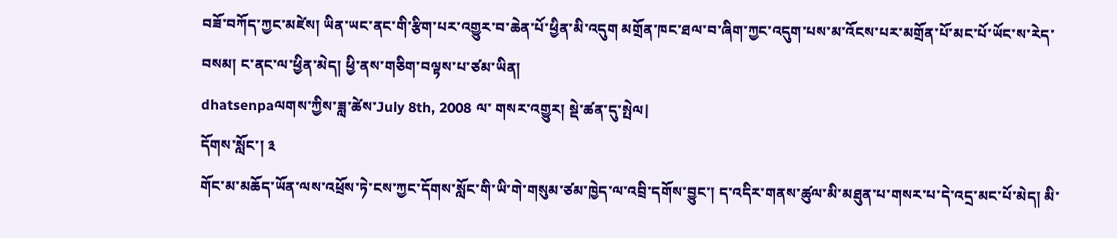བཟོ་བཀོད་ཀྱང་མཛེས། ཡིན་ཡང་ནང་གི་རྩིག་པར་འགྱུར་བ་ཆེན་པོ་ཕྱིན་མི་འདུག མགྲོན་ཁང་ཐལ་བ་ཞིག་ཀྱང་འདུག་པས་མ་འོངས་པར་མགྲོན་པོ་མང་པོ་ཡོང་ས་རེད་བསམ། ང་ནང་ལ་ཕྱིན་མེད། ཕྱི་ནས་གཅིག་བལྟས་པ་ཙམ་ཡིན།
dhatsenpaལགས་ཀྱིས་ཟླ་ཚེས་July 8th, 2008 ལ་ གསར་འགྱུར། སྡེ་ཚན་དུ་སྤེལ|
དོགས་སློང་། ༣
གོང་མ་མཆོད་ཡོན་ལས་འཕྲོས་ཏེ་ངས་ཀྱང་དོགས་སློང་གི་ཡི་གེ་གསུམ་ཙམ་ཁྱེད་ལ་འབྲི་དགོས་བྱུང་། ད་འདིར་གནས་ཚུལ་མི་མཐུན་པ་གསར་པ་དེ་འདྲ་མང་པོ་མེད། མི་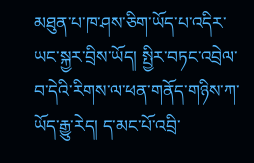མཐུན་པ་ཁ་ཤས་ཅིག་ཡོད་པ་འདིར་ཡང་སྐྱར་བྲིས་ཡོད། སྤྱིར་བཏང་འབྲེལ་བ་དེའི་རིགས་ལ་ཕན་གནོད་གཉིས་ཀ་ཡོད་རྒྱུ་རེད། ད་མང་པོ་འབྲི་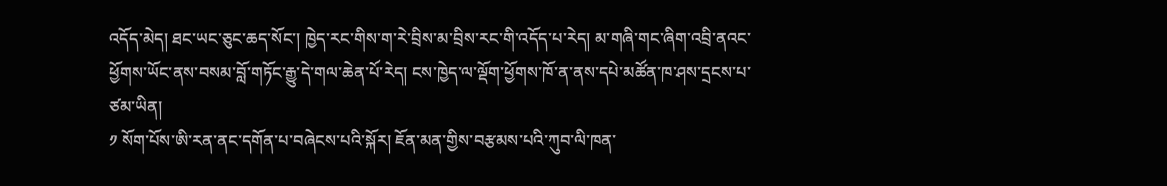འདོད་མེད། ཐང་ཡང་ཅུང་ཆད་སོང་། ཁྱེད་རང་གིས་ག་རེ་བྲིས་མ་བྲིས་རང་གི་འདོད་པ་རེད། མ་གཞི་གང་ཞིག་འབྲི་ནའང་ཕྱོགས་ཡོང་ནས་བསམ་བློ་གཏོང་རྒྱུ་དེ་གལ་ཆེན་པོ་རེད། ངས་ཁྱེད་ལ་ལྡོག་ཕྱོགས་ཁོ་ན་ནས་དཔེ་མཚོན་ཁ་ཤས་དྲངས་པ་ཙམ་ཡིན།
༡ སོག་པོས་ཨི་རན་ནང་དགོན་པ་བཞེངས་པའི་སྐོར། ཇོན་མན་གྱིས་བརྩམས་པའི་ཀུབ་ལི་ཁན་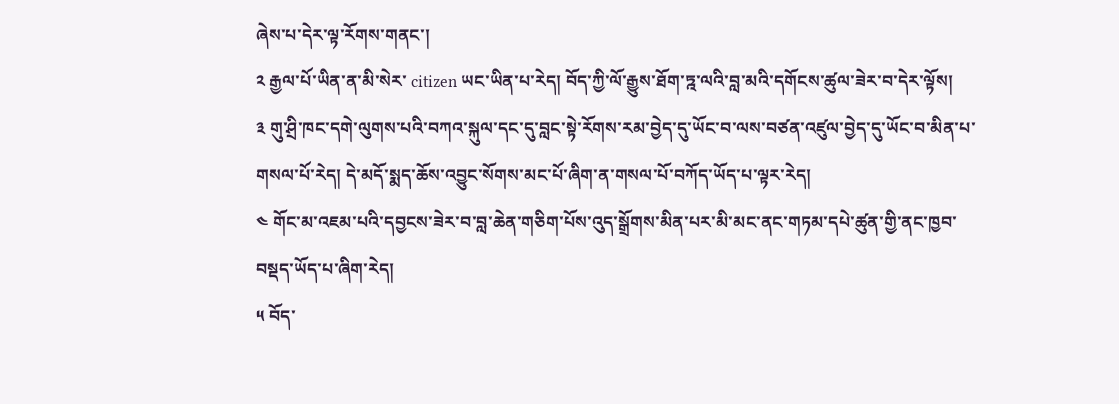ཞེས་པ་དེར་ལྟ་རོགས་གནང་།
༢ རྒྱལ་པོ་ཡིན་ན་མི་སེར་ citizen ཡང་ཡིན་པ་རེད། བོད་ཀྱི་ལོ་རྒྱུས་ཐོག་ཏྰ་ལའི་བླ་མའི་དགོངས་ཚུལ་ཟེར་བ་དེར་ལྟོས།
༣ གུ་ཤྲི་ཁང་དགེ་ལུགས་པའི་བཀའ་སྐུལ་དང་དུ་བླང་སྟེ་རོགས་རམ་བྱེད་དུ་ཡོང་བ་ལས་བཙན་འཛུལ་བྱེད་དུ་ཡོང་བ་མིན་པ་གསལ་པོ་རེད། དེ་མདོ་སྨད་ཆོས་འབྱུང་སོགས་མང་པོ་ཞིག་ན་གསལ་པོ་བཀོད་ཡོད་པ་ལྟར་རེད།
༤ གོང་མ་འཇམ་པའི་དབྱངས་ཟེར་བ་བླ་ཆེན་གཅིག་པོས་འུད་སྒྲོགས་མིན་པར་མི་མང་ནང་གཏམ་དཔེ་ཚུན་གྱི་ནང་ཁྱབ་བསྡད་ཡོད་པ་ཞིག་རེད།
༥ བོད་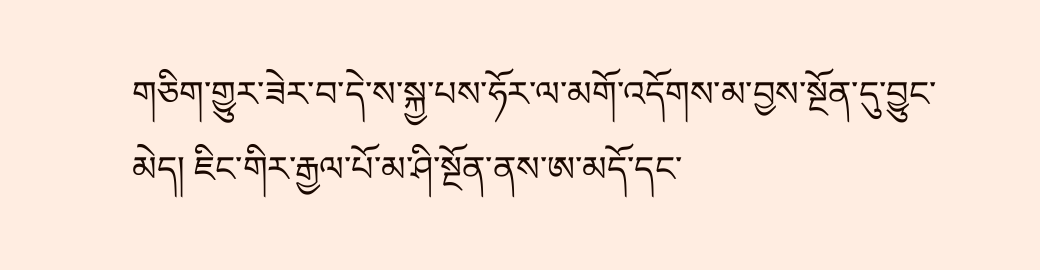གཅིག་གྱུར་ཟེར་བ་དེ་ས་སྐྱ་པས་ཧོར་ལ་མགོ་འདོགས་མ་བྱས་སྔོན་དུ་བྱུང་མེད། ཇིང་གིར་རྒྱལ་པོ་མ་ཤི་སྔོན་ནས་ཨ་མདོ་དང་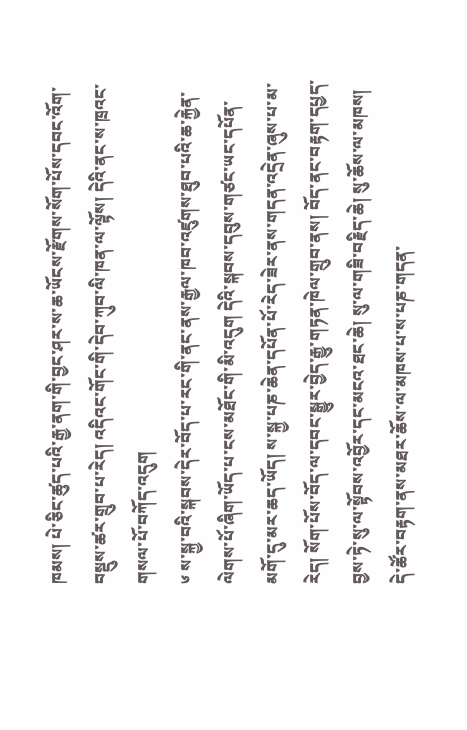ཁམས། པེ་ཅིང་ཚུད་པའི་རྒྱ་ནག་གི་བྱང་ཤར་ས་ཆ་ཡོངས་རྫོགས་སོག་པོས་དབང་འོག་བསྡུས་ཚར་གྲུབ་པ་རེད། འདིའང་གོང་གི་དེབ་ཀུབ་ལི་ཁན་ལ་ལྟོས། དེའི་ནང་ས་ཁྲའང་གསལ་པོ་བཀོད་འདུག
༦ ས་སྐྱ་བའི་སྐབས་དེར་བོད་པ་རང་གི་ནང་ནས་རྒྱལ་ཁབ་འཛུགས་ཐུབ་པའི་ཆ་རྐྱེན་ལེགས་པོ་ཞིག་ཡོད་པ་ངས་མཐོང་གི་མི་འདུག དེའི་སྐབས་དབུས་གཙང་ཡང་དཔོན་མགོ་དུ་མར་ཆད་ཡོད། ས་སྐྱ་པཎ་ཆེན་དཔོན་པོ་རེད་ཟེར་ནས་གདན་འདྲེན་ཞུས་པ་མ་རེད། སོག་པོས་བོད་ལ་དབང་སྒྱུར་བྱེད་རྒྱུ་གཏན་ཁེལ་གྲུབ་ནས། བོད་ནང་བརྟག་དཔྱད་བྱས་ཏེ་སུ་ལ་སྟོབས་འབྱོར་དང་མངའ་ཐང་ཆེ། སུ་ལ་གཟི་བརྗིད་ཆེ། སུ་ཆོས་ལ་མཁས། དེ་ཚོར་བརྟག་ནས་མཐར་ཆོས་ལ་མཁས་པ་ས་པཎ་གདན་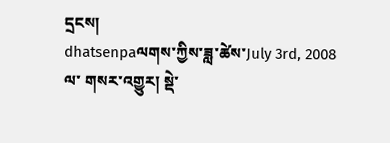དྲངས།
dhatsenpaལགས་ཀྱིས་ཟླ་ཚེས་July 3rd, 2008 ལ་ གསར་འགྱུར། སྡེ་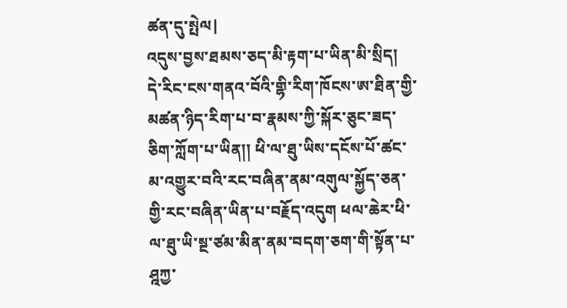ཚན་དུ་སྤེལ|
འདུས་བྱས་ཐམས་ཅད་མི་རྟག་པ་ཡིན་མི་སྲིད།
དེ་རིང་ངས་གནའ་བོའི་གྷི་རིག་ཁོངས་ཨ་ཐིན་གྱི་མཚན་ཉིད་རིག་པ་བ་རྣམས་ཀྱི་སྐོར་ཅུང་ཟད་ཅིག་ཀློག་པ་ཡིན།། ཕི་ལ་ཐུ་ཡིས་དངོས་པོ་ཚང་མ་འགྱུར་བའི་རང་བཞིན་ནམ་འགུལ་སྐྱོད་ཅན་གྱི་རང་བཞིན་ཡིན་པ་བརྗོད་འདུག ཕལ་ཆེར་ཕི་ལ་ཐུ་ཡི་སྔ་ཙམ་མིན་ནམ་བདག་ཅག་གི་སྟོན་པ་ཤྰཀྱ་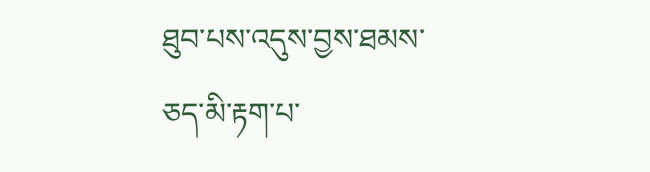ཐུབ་པས་འདུས་བྱས་ཐམས་ཅད་མི་རྟག་པ་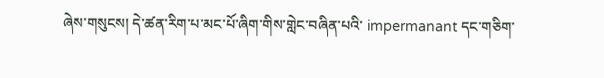ཞེས་གསུངས། དེ་ཚན་རིག་པ་མང་པོ་ཞིག་གིས་གླེང་བཞིན་པའི་ impermanant དང་གཅིག་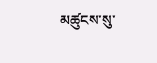མཚུངས་སུ་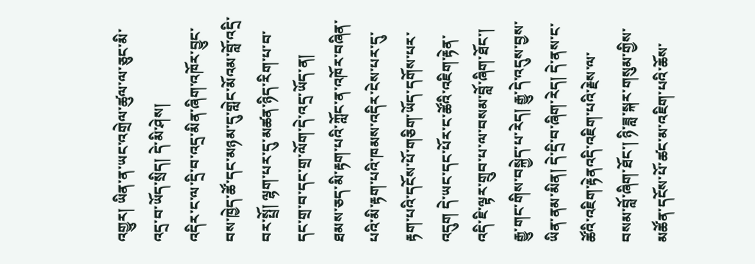འགྱུར། ཡིན་ན་ཡང་འགྲེལ་ཚུལ་ལ་ཅུང་མི་འདྲ་བ་ཡོད་སྲིད། དེ་མི་ཤེས།
འདིར་ང་ལ་དྲི་བ་འདྲ་མིན་ཞིག་འཁོར་བྱུང་བས་ཁྱེད་ཚོ་དང་མཉམ་དུ་གླེང་མོའམ་བློ་འདྲི་བར་སྤྲོ། ལྷག་པར་དུ་མཚན་ཉིད་རིག་པ་བ་དང་གྲ་བ་དང་གྲ་ལོག་དེ་འདྲ་ཡོད་ན། ཐམས་ཅད་མི་རྟག་པའི་ཀློང་ན་འཁོར་བཞིན་པའི་མི་རྟག་པའི་ཁམས་འདིར་ངེས་པར་དུ་རྟག་པའི་དངོས་པོ་གཅིག་ཡོད་དགོས་པར་འདུག དེ་ཡང་དང་པོར་ང་ཚོའི་འཇིག་རྟེན་འདི་ཇི་ལྟར་གྲུབ་པ་ལ་བསམ་བློ་ཞིག་ཐོང་། རྒྱུ་གང་གིས་བསྐྱེད་པ་རེད། རྒྱུ་དེ་འདུས་བྱས་ཡིན་ནམ་མིན། དེ་དྲི་བ་ཞིག་རེད། དེ་ནས་ང་ཚོའི་འཇིག་རྟེནའདི་འཇིག་པའི་རྗེས་ལ་བསམ་བློ་ཞིག་ཐོང་། ཉི་ཟླ་སྐར་གསུམ་གྱིས་མཚོན་དངོས་པོ་ཚང་མ་འཇིག་པའི་ཆོས་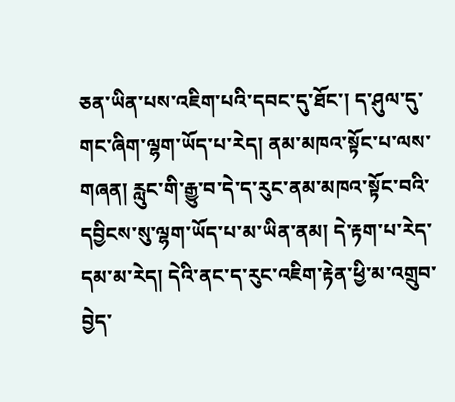ཅན་ཡིན་པས་འཇིག་པའི་དབང་དུ་ཐོང་། ད་ཤུལ་དུ་གང་ཞིག་ལྷག་ཡོད་པ་རེད། ནམ་མཁའ་སྟོང་པ་ལས་གཞན། རླུང་གི་རྒྱུ་བ་དེ་ད་རུང་ནམ་མཁའ་སྟོང་བའི་དབྱིངས་སུ་ལྷག་ཡོད་པ་མ་ཡིན་ནམ། དེ་རྟག་པ་རེད་དམ་མ་རེད། དེའི་ནང་ད་རུང་འཇིག་རྟེན་ཕྱི་མ་འགྲུབ་བྱེད་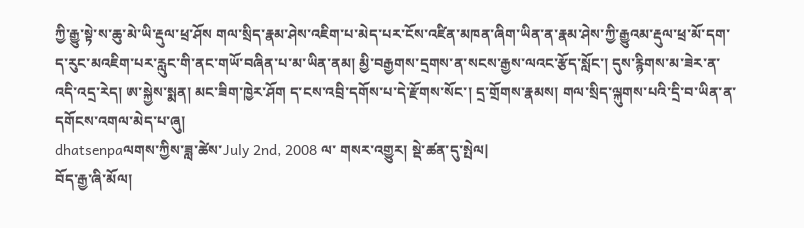ཀྱི་རྒྱུ་སྟེ་ས་ཆུ་མེ་ཡི་རྡུལ་ཕྲ་ཤོས གལ་སྲིད་རྣམ་ཤེས་འཇིག་པ་མེད་པར་ངོས་འཛིན་མཁན་ཞིག་ཡིན་ན་རྣམ་ཤེས་ཀྱི་རྒྱུའམ་རྡུལ་ཕྲ་མོ་དག་ད་རུང་མའཇིག་པར་རླུང་གི་ནང་གཡོ་བཞིན་པ་མ་ཡིན་ནམ། མྱི་བརྒྱགས་དྲགས་ན་སངས་རྒྱས་ལའང་རྩོད་སློང་། དུས་རྙིགས་མ་ཟེར་ན་འདི་འདྲ་རེད། ཨ་སྐྱེས་སྨན། མང་ཟིག་ཁྱེར་ཤོག ད་ངས་འབྲི་དགོས་པ་དེ་རྫོགས་སོང་། དྲ་གྲོགས་རྣམས། གལ་སྲིད་ལྐུགས་པའི་དྲི་བ་ཡིན་ན་དགོངས་འགལ་མེད་པ་ཞུ།
dhatsenpaལགས་ཀྱིས་ཟླ་ཚེས་July 2nd, 2008 ལ་ གསར་འགྱུར། སྡེ་ཚན་དུ་སྤེལ|
བོད་རྒྱ་ཞི་མོལ།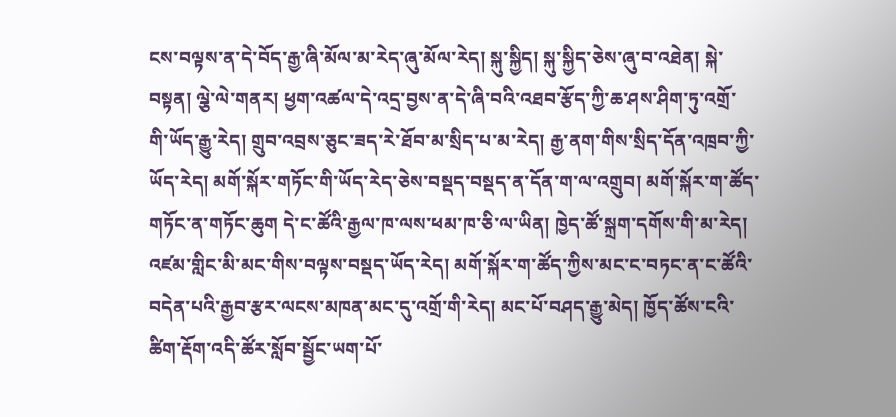ངས་བལྟས་ན་དེ་བོད་རྒྱ་ཞི་མོལ་མ་རེད་ཞུ་མོལ་རེད། སྐུ་སྐྱིད། སྐུ་སྐྱིད་ཅེས་ཞུ་བ་འཐེན། སྐེ་བསྟན། ལྕེ་ལེ་གནར། ཕྱག་འཚལ་དེ་འདྲ་བྱས་ན་དེ་ཞི་བའི་འཐབ་རྩོད་ཀྱི་ཆ་ཤས་ཤིག་ཏུ་འགྲོ་གི་ཡོད་རྒྱུ་རེད། གྲུབ་འབྲས་ཅུང་ཟད་རེ་ཐོབ་མ་སྲིད་པ་མ་རེད། རྒྱ་ནག་གིས་སྲིད་དོན་འཁྲབ་ཀྱི་ཡོད་རེད། མགོ་སྐོར་གཏོང་གི་ཡོད་རེད་ཅེས་བསྡད་བསྡད་ན་དོན་ག་ལ་འགྲུབ། མགོ་སྐོར་ག་ཚོད་གཏོང་ན་གཏོང་ཆུག དེ་ང་ཚོའི་རྒྱལ་ཁ་ལས་ཕམ་ཁ་ཅི་ལ་ཡིན། ཁྱེད་ཚོ་སྐྲག་དགོས་གི་མ་རེད། འཛམ་གླིང་མི་མང་གིས་བལྟས་བསྡད་ཡོད་རེད། མགོ་སྐོར་ག་ཚོད་ཀྱིས་མང་ང་བཏང་ན་ང་ཚོའི་བདེན་པའི་རྒྱབ་རྩར་ལངས་མཁན་མང་དུ་འགྲོ་གི་རེད། མང་པོ་བཤད་རྒྱུ་མེད། ཁྱོད་ཚོས་ངའི་ཚིག་རྡོག་འདི་ཚོར་སློབ་སྦྱོང་ཡག་པོ་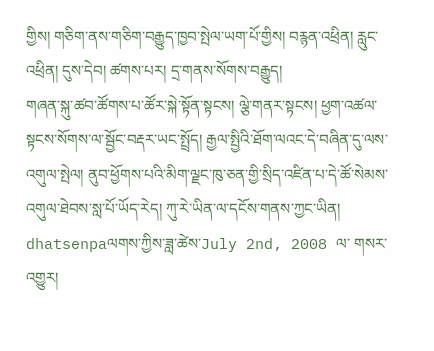གྱིས། གཅིག་ནས་གཅིག་བརྒྱུད་ཁྱབ་སྤེལ་ཡག་པོ་གྱིས། བརྙན་འཕྲིན། རླུང་འཕྲིན། དུས་དེབ། ཚགས་པར། དྲ་གནས་སོགས་བརྒྱུད།
གཞན་སྐུ་ཚབ་ཚོགས་པ་ཚོར་སྐེ་སྟོན་སྟངས། ལྕེ་གནར་སྟངས། ཕྱག་འཚལ་སྟངས་སོགས་ལ་སྦྱོང་བརྡར་ཡང་སྤྲོད། རྒྱལ་སྤྱིའི་ཐོག་ལའང་དེ་བཞིན་དུ་ལས་འགུལ་སྤེལ། ནུབ་ཕྱོགས་པའི་མིག་ལྗང་ཁུ་ཅན་གྱི་སྲིད་འཛིན་པ་དེ་ཚོ་སེམས་འགུལ་ཐེབས་སླ་པོ་ཡོད་རེད། ཀུ་རེ་ཡིན་ལ་དངོས་གནས་ཀྱང་ཡིན།
dhatsenpaལགས་ཀྱིས་ཟླ་ཚེས་July 2nd, 2008 ལ་ གསར་འགྱུར།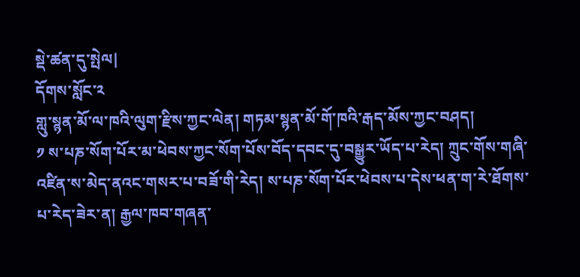སྡེ་ཚན་དུ་སྤེལ|
དོགས་སློང་༢
གླུ་སྙན་མོ་ལ་ཁའི་ལུག་རྫིས་ཀྱང་ལེན། གཏམ་སྙན་མོ་གོ་ཁའི་རྒད་མོས་ཀྱང་བཤད།
༡ ས་པཎ་སོག་པོར་མ་ཕེབས་ཀྱང་སོག་པོས་བོད་དབང་དུ་བསྒྱུར་ཡོད་པ་རེད། ཀྲུང་གོས་གཞི་འཛིན་ས་མེད་ནའང་གསར་པ་བཟོ་གི་རེད། ས་པཎ་སོག་པོར་ཕེབས་པ་དེས་ཕན་ག་རེ་ཐོགས་པ་རེད་ཟེར་ན། རྒྱལ་ཁབ་གཞན་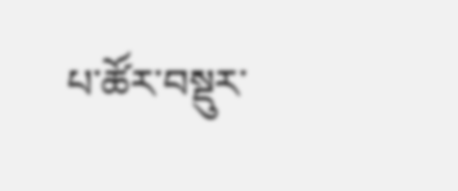པ་ཚོར་བསྡུར་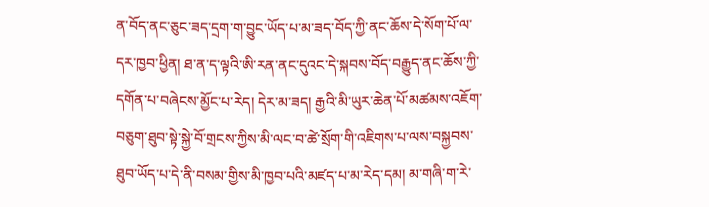ན་བོད་ནང་ཅུང་ཟད་དྲག་ག་བྱུང་ཡོད་པ་མ་ཟད་བོད་ཀྱི་ནང་ཆོས་དེ་སོག་པོ་ལ་དར་ཁྱབ་ཕྱིན། ཐ་ན་ད་ལྟའི་ཨི་རན་ནང་དུའང་དེ་སྐབས་བོད་བརྒྱུད་ནང་ཆོས་ཀྱི་དགོན་པ་བཞེངས་མྱོང་པ་རེད། དེར་མ་ཟད། རྒྱའི་མི་ཡུར་ཆེན་པོ་མཚམས་འཇོག་བཅུག་ཐུབ་སྟེ་སྐྱེ་བོ་གྲངས་ཀྱིས་མི་ལང་བ་ཚེ་སྲོག་གི་འཇིགས་པ་ལས་བསྐྱབས་ཐུབ་ཡོད་པ་དེ་ནི་བསམ་གྱིས་མི་ཁྱབ་པའི་མཛད་པ་མ་རེད་དམ། མ་གཞི་ག་རེ་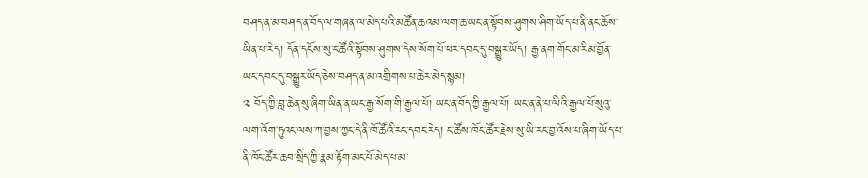བཤད་ན་མ་བཤད་ན་བོད་ལ་གཞན་ལ་མེད་པའི་མཚོན་ཆའམ་ལག་ཆ་ཡང་ན་སྟོབས་ཤུགས་ཤིག་ཡོད་པ་ནི་ནང་ཆོས་ཡིན་པ་རེད། དོན་དངོས་སུ་ང་ཚོའི་སྟོབས་ཤུགས་དེས་སོག་པོ་ཕར་དབང་དུ་བསྒྱུར་ཡོད། རྒྱ་ནག་གོང་མ་རིམ་བྱོན་ཡང་དབང་དུ་བསྒྱུར་ཡོད་ཅེས་བཤད་ན་མ་འགྲིགས་པ་ཆེར་མེད་སྙམ།
༢ བོད་ཀྱི་བླ་ཆེན་སུ་ཞིག་ཡིན་ན་ཡང་རྒྱ་སོག་གི་རྒྱལ་པོ། ཡང་ན་བོད་ཀྱི་རྒྱལ་པོ། ཡང་ན་ནེ་པ་ལིའི་རྒྱལ་པོ་སུའུ་ལག་འོག་ཏུའང་ལས་ཀ་བྱས་ཀྱང་དེ་ནི་ཁོ་ཚོའི་རང་དབང་རེད། ང་ཚོས་ཁོང་ཚོར་རྗེས་སུ་ཡི་རང་བྱ་འོས་པ་ཞིག་ཡོད་པ་ནི་ཁོང་ཚོར་ཆབ་སྲིད་ཀྱི་རྣམ་རྟོག་མང་པོ་མེད་པ་མ་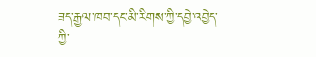ཟད་རྒྱལ་ཁབ་དང་མི་རིགས་ཀྱི་དབྱེ་འབྱེད་ཀྱི་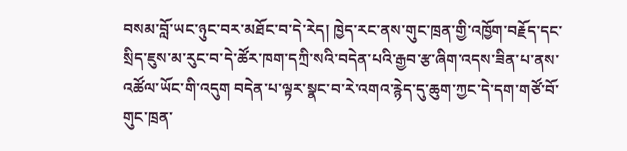བསམ་བློ་ཡང་ཉུང་བར་མཐོང་བ་དེ་རེད། ཁྱེད་རང་ནས་གུང་ཁྲན་གྱི་འཁྱོག་བརྗོད་དང་སྲིད་ཇུས་མ་རུང་བ་དེ་ཚོར་ཁག་དཀྲི་སའི་བདེན་པའི་རྒྱབ་རྩ་ཞིག་འདས་ཟིན་པ་ནས་འཚོལ་ཡོང་གི་འདུག བདེན་པ་ལྟར་སྣང་བ་རེ་འགའ་རྙེད་དུ་ཆུག་ཀྱང་དེ་དག་གཙོ་བོ་གུང་ཁྲན་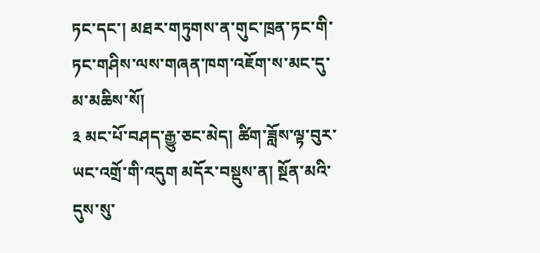ཏང་དང་། མཐར་གཏུགས་ན་གུང་ཁྲན་ཏང་གི་ཏང་གཤིས་ལས་གཞན་ཁག་འཇོག་ས་མང་དུ་མ་མཆིས་སོ།
༣ མང་པོ་བཤད་རྒྱུ་ཅང་མེད། ཚིག་ཟློས་ལྟ་བུར་ཡང་འགྲོ་གི་འདུག མདོར་བསྡུས་ན། སྔོན་མའི་དུས་སུ་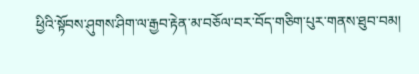ཕྱིའི་སྟོབས་ཤུགས་ཤིག་ལ་རྒྱབ་རྟེན་མ་བཅོལ་བར་བོད་གཅིག་པུར་གནས་ཐུབ་བམ།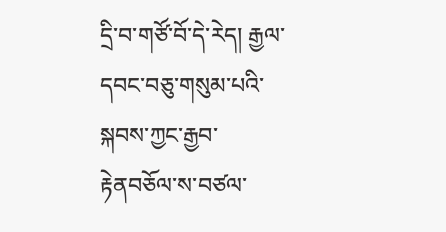དྲི་བ་གཙོ་བོ་དེ་རེད། རྒྱལ་དབང་བཅུ་གསུམ་པའི་སྐབས་ཀྱང་རྒྱབ་རྟེནབཅོལ་ས་བཙལ་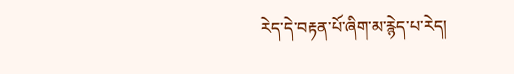རེད་དེ་བརྟན་པོ་ཞིག་མ་རྙེད་པ་རེད།